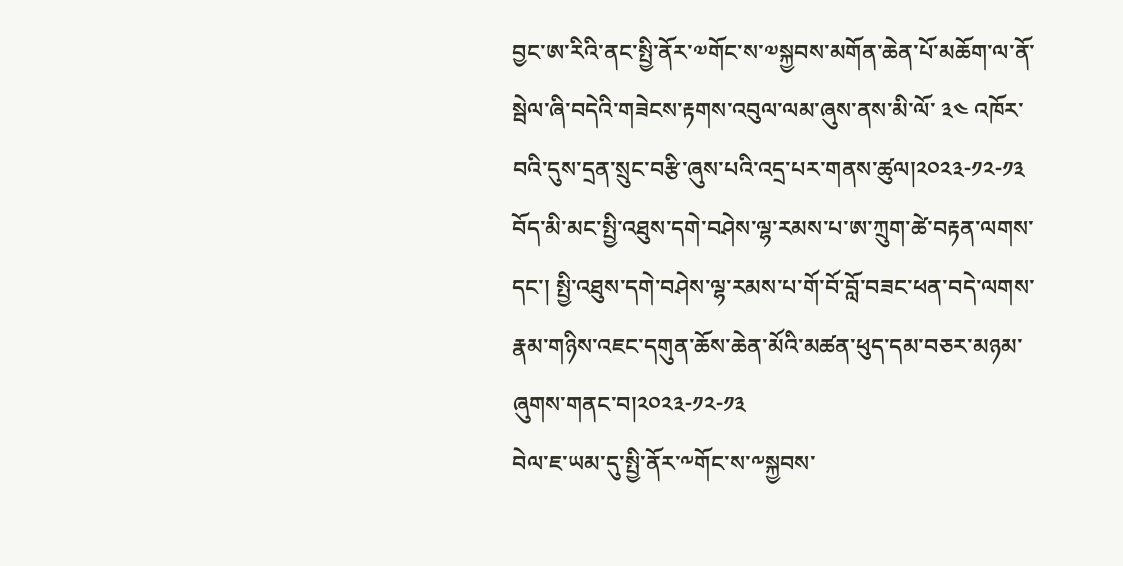བྱང་ཨ་རིའི་ནང་སྤྱི་ནོར་༧གོང་ས་༧སྐྱབས་མགོན་ཆེན་པོ་མཆོག་ལ་ནོ་སྦེལ་ཞི་བདེའི་གཟེངས་རྟགས་འབུལ་ལམ་ཞུས་ནས་མི་ལོ་ ༣༤ འཁོར་བའི་དུས་དྲན་སྲུང་བརྩི་ཞུས་པའི་འདྲ་པར་གནས་ཚུལ།༢༠༢༣-༡༢-༡༣
བོད་མི་མང་སྤྱི་འཐུས་དགེ་བཤེས་ལྷ་རམས་པ་ཨ་ཀྲུག་ཚེ་བརྟན་ལགས་དང་། སྤྱི་འཐུས་དགེ་བཤེས་ལྷ་རམས་པ་གོ་བོ་བློ་བཟང་ཕན་བདེ་ལགས་རྣམ་གཉིས་འཇང་དགུན་ཆོས་ཆེན་མོའི་མཚན་ཕུད་དམ་བཅར་མཉམ་ཞུགས་གནང་བ།༢༠༢༣-༡༢-༡༣
བེལ་ཇ་ཡམ་དུ་སྤྱི་ནོར་༸གོང་ས་༸སྐྱབས་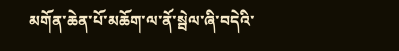མགོན་ཆེན་པོ་མཆོག་ལ་ནོ་སྦེལ་ཞི་བདེའི་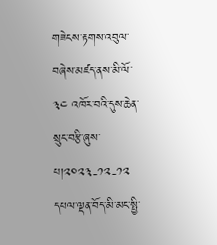གཟེངས་རྟགས་འབུལ་བཞེས་མཛད་ནས་མི་ལོ་ ༣༤ འཁོར་བའི་དུས་ཆེན་སྲུང་བརྩི་ཞུས་པ།༢༠༢༣-༡༢-༡༢
དཔལ་ལྡན་བོད་མི་མང་སྤྱི་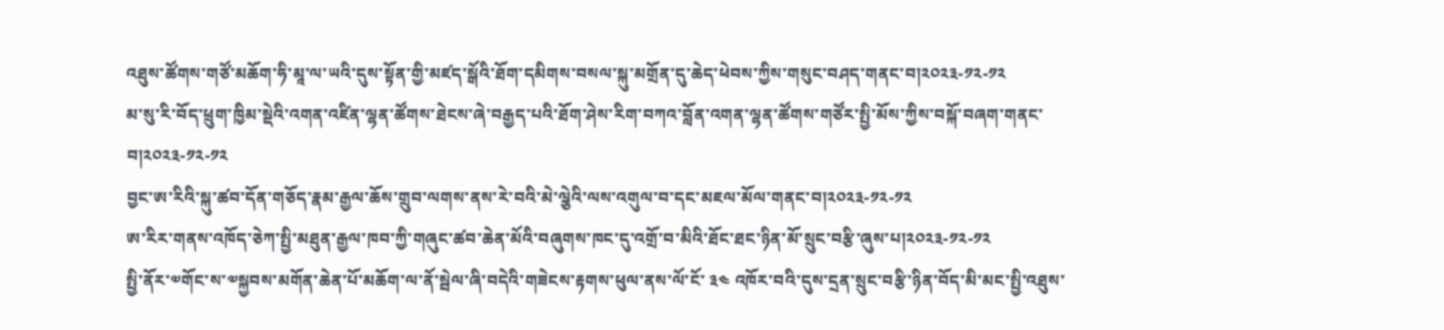འཐུས་ཚོགས་གཙོ་མཆོག་ཧི་མཱ་ལ་ཡའི་དུས་སྟོན་གྱི་མཛད་སྒོའི་ཐོག་དམིགས་བསལ་སྐུ་མགྲོན་དུ་ཆེད་ཕེབས་ཀྱིས་གསུང་བཤད་གནང་བ།༢༠༢༣-༡༢-༡༢
མ་སུ་རི་བོད་ཕྲུག་ཁྱིམ་སྡེའི་འགན་འཛིན་ལྷན་ཚོགས་ཐེངས་ཞེ་བརྒྱད་པའི་ཐོག་ཤེས་རིག་བཀའ་བློན་འགན་ལྷན་ཚོགས་གཙོར་སྤྱི་མོས་ཀྱིས་བསྐོ་བཞག་གནང་བ།༢༠༢༣-༡༢-༡༢
བྱང་ཨ་རིའི་སྐུ་ཚབ་དོན་གཅོད་རྣམ་རྒྱལ་ཆོས་གྲུབ་ལགས་ནས་རེ་བའི་མེ་ལྕེའི་ལས་འགུལ་བ་དང་མཇལ་མོལ་གནང་བ།༢༠༢༣-༡༢-༡༢
ཨ་རིར་གནས་འཁོད་ཅེཀ་སྤྱི་མཐུན་རྒྱལ་ཁབ་ཀྱི་གཞུང་ཚབ་ཆེན་མོའི་བཞུགས་ཁང་དུ་འགྲོ་བ་མིའི་ཐོང་ཐང་ཉིན་མོ་སྲུང་བརྩི་ཞུས་པ།༢༠༢༣-༡༢-༡༢
སྤྱི་ནོར་༧གོང་ས་༧སྐྱབས་མགོན་ཆེན་པོ་མཆོག་ལ་ནོ་སྦེལ་ཞི་བདེའི་གཟེངས་རྟགས་ཕུལ་ནས་ལོ་ངོ་ ༣༤ འཁོར་བའི་དུས་དྲན་སྲུང་བརྩི་ཉིན་བོད་མི་མང་སྤྱི་འཐུས་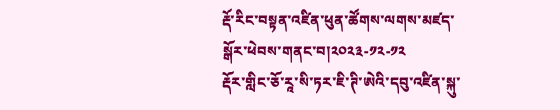རྡོ་རིང་བསྟན་འཛིན་ཕུན་ཚོགས་ལགས་མཛད་སྒོར་ཕེབས་གནང་བ།༢༠༢༣-༡༢-༡༢
རྡོར་གླིང་ཅོ་རཱ་སི་ཏར་ཇི་ཊི་ཨེའི་དབུ་འཛིན་སྐུ་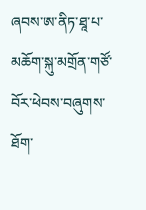ཞབས་ཨ་ནིཏ་ཐཱ་པ་མཆོག་སྐུ་མགྲོན་གཙོ་བོར་ཕེབས་བཞུགས་ཐོག་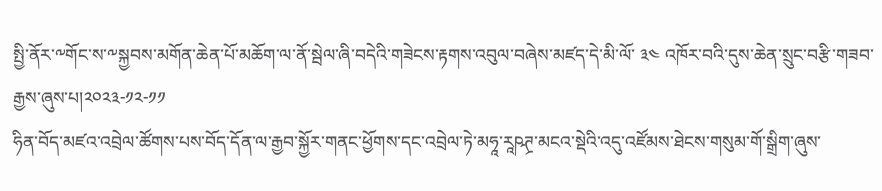སྤྱི་ནོར་༸གོང་ས་༸སྐྱབས་མགོན་ཆེན་པོ་མཆོག་ལ་ནོ་སྦེལ་ཞི་བདེའི་གཟེངས་རྟགས་འབུལ་བཞེས་མཛད་དེ་མི་ལོ་ ༣༤ འཁོར་བའི་དུས་ཆེན་སྲུང་བརྩི་གཟབ་རྒྱས་ཞུས་པ།༢༠༢༣-༡༢-༡༡
ཧིན་བོད་མཛའ་འབྲེལ་ཚོགས་པས་བོད་དོན་ལ་རྒྱབ་སྐྱོར་གནང་ཕྱོགས་དང་འབྲེལ་ཏེ་མཧཱ་རཱཥཊྲ་མངའ་སྡེའི་འདུ་འཛོམས་ཐེངས་གསུམ་གོ་སྒྲིག་ཞུས་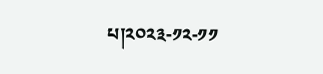པ།༢༠༢༣-༡༢-༡༡